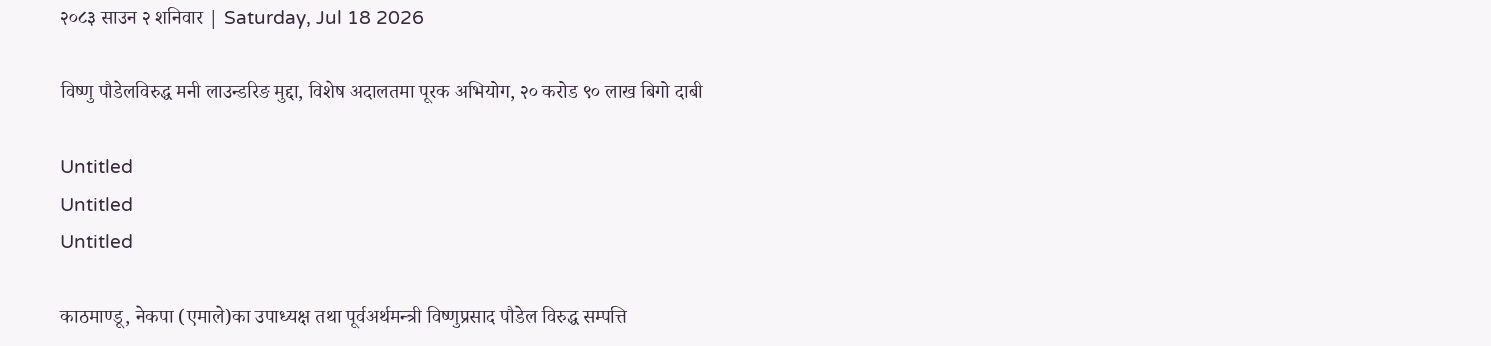२०८३ साउन २ शनिवार | Saturday, Jul 18 2026

विष्णु पौडेलविरुद्ध मनी लाउन्डरिङ मुद्दा, विशेष अदालतमा पूरक अभियोग, २० करोड ९० लाख बिगो दाबी

Untitled
Untitled
Untitled

काठमाण्डू, नेकपा (एमाले)का उपाध्यक्ष तथा पूर्वअर्थमन्त्री विष्णुप्रसाद पौडेल विरुद्ध सम्पत्ति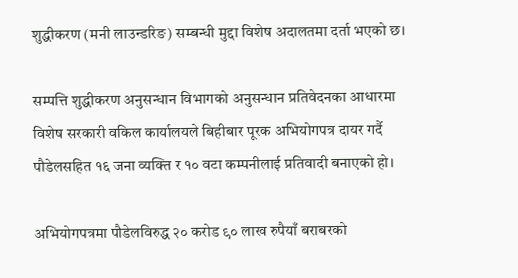शुद्धीकरण (मनी लाउन्डरिङ) सम्बन्धी मुद्दा विशेष अदालतमा दर्ता भएको छ।

सम्पत्ति शुद्धीकरण अनुसन्धान विभागको अनुसन्धान प्रतिवेदनका आधारमा विशेष सरकारी वकिल कार्यालयले बिहीबार पूरक अभियोगपत्र दायर गर्दै पौडेलसहित १६ जना व्यक्ति र १० वटा कम्पनीलाई प्रतिवादी बनाएको हो।

अभियोगपत्रमा पौडेलविरुद्ध २० करोड ९० लाख रुपैयाँ बराबरको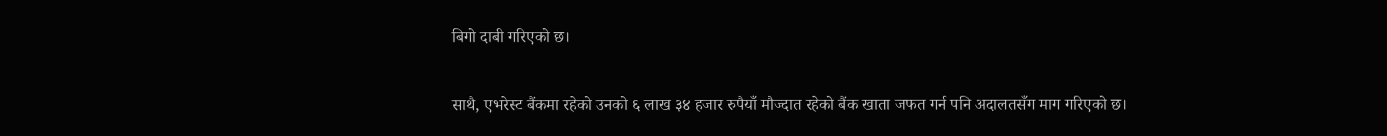बिगो दाबी गरिएको छ।

साथै, एभरेस्ट बैंकमा रहेको उनको ६ लाख ३४ हजार रुपैयाँ मौज्दात रहेको बैंक खाता जफत गर्न पनि अदालतसँग माग गरिएको छ।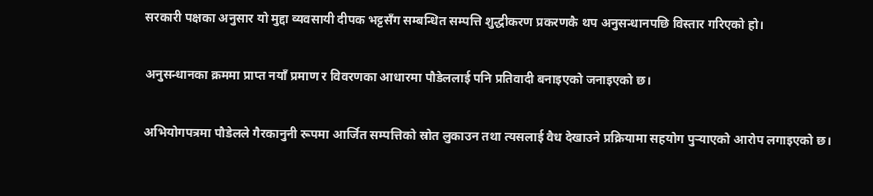सरकारी पक्षका अनुसार यो मुद्दा व्यवसायी दीपक भट्टसँग सम्बन्धित सम्पत्ति शुद्धीकरण प्रकरणकै थप अनुसन्धानपछि विस्तार गरिएको हो।

अनुसन्धानका क्रममा प्राप्त नयाँ प्रमाण र विवरणका आधारमा पौडेललाई पनि प्रतिवादी बनाइएको जनाइएको छ।

अभियोगपत्रमा पौडेलले गैरकानुनी रूपमा आर्जित सम्पत्तिको स्रोत लुकाउन तथा त्यसलाई वैध देखाउने प्रक्रियामा सहयोग पुर्‍याएको आरोप लगाइएको छ।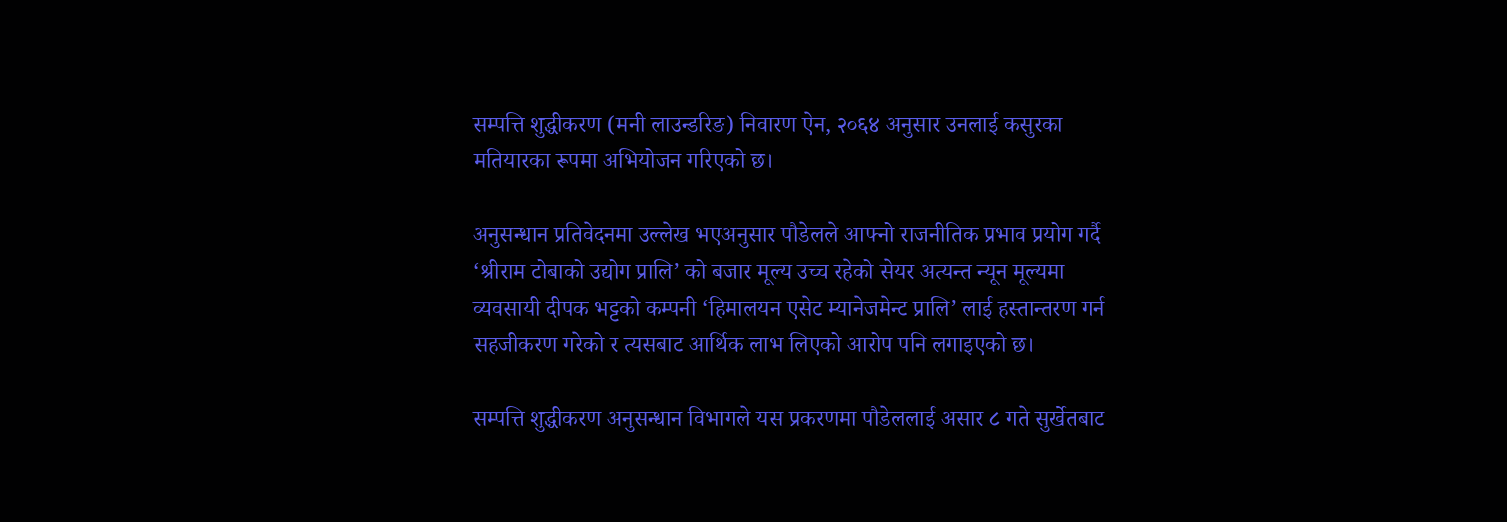सम्पत्ति शुद्धीकरण (मनी लाउन्डरिङ) निवारण ऐन, २०६४ अनुसार उनलाई कसुरका मतियारका रूपमा अभियोजन गरिएको छ।

अनुसन्धान प्रतिवेदनमा उल्लेख भएअनुसार पौडेलले आफ्नो राजनीतिक प्रभाव प्रयोग गर्दै ‘श्रीराम टोबाको उद्योग प्रालि’ को बजार मूल्य उच्च रहेको सेयर अत्यन्त न्यून मूल्यमा व्यवसायी दीपक भट्टको कम्पनी ‘हिमालयन एसेट म्यानेजमेन्ट प्रालि’ लाई हस्तान्तरण गर्न सहजीकरण गरेको र त्यसबाट आर्थिक लाभ लिएको आरोप पनि लगाइएको छ।

सम्पत्ति शुद्धीकरण अनुसन्धान विभागले यस प्रकरणमा पौडेललाई असार ८ गते सुर्खेतबाट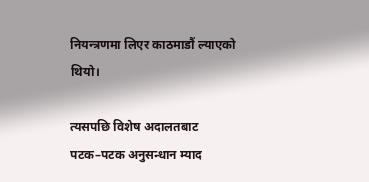नियन्त्रणमा लिएर काठमाडौं ल्याएको थियो।

त्यसपछि विशेष अदालतबाट पटक–पटक अनुसन्धान म्याद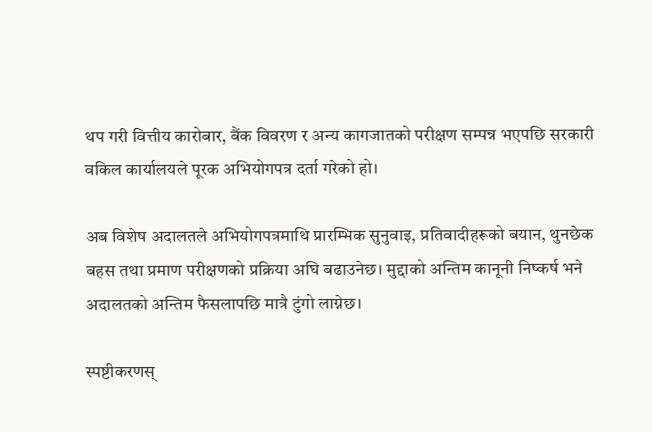थप गरी वित्तीय कारोबार, बैंक विवरण र अन्य कागजातको परीक्षण सम्पन्न भएपछि सरकारी वकिल कार्यालयले पूरक अभियोगपत्र दर्ता गरेको हो।

अब विशेष अदालतले अभियोगपत्रमाथि प्रारम्भिक सुनुवाइ, प्रतिवादीहरूको बयान, थुनछेक बहस तथा प्रमाण परीक्षणको प्रक्रिया अघि बढाउनेछ। मुद्दाको अन्तिम कानूनी निष्कर्ष भने अदालतको अन्तिम फैसलापछि मात्रै टुंगो लाग्नेछ।

स्पष्टीकरणस्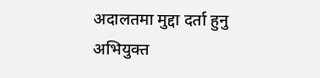अदालतमा मुद्दा दर्ता हुनु अभियुक्त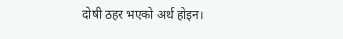दोषी ठहर भएको अर्थ होइन।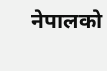नेपालको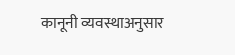कानूनी व्यवस्थाअनुसार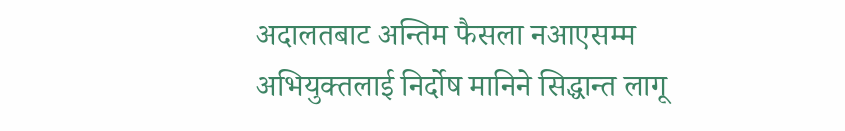अदालतबाट अन्तिम फैसला नआएसम्म अभियुक्तलाई निर्दोष मानिने सिद्धान्त लागू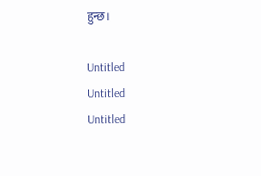हुन्छ।

Untitled
Untitled
Untitled